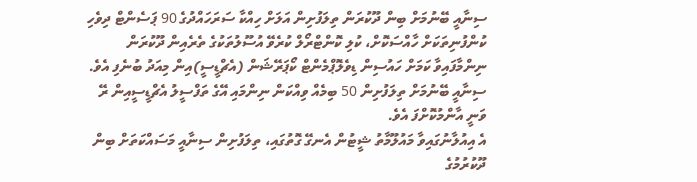ސިނާއީ ބޭނުމަށް ބިން ދޫކުރަން ތިލަފުށިން އަލަށް ހިއްކާ ސަރަހައްދުގެ 90 ޕަސެންޓް ދިވެހި ކުންފުނިތަކަށް ހާއްސަކޮށް، ކުލި ކޮންޓްރޯލް ކުރެވޭ އުސޫލުތަކުގެ ތެރެއިން ދޫކުރަން ނިންމާފައިވާ ކަމަށް ހައުސިން ޑިވެލޮޕްމެންޓް ކޯޕަރޭޝަން (އެޗްޑީސީ)އިން މިއަދު ބުނެފި އެވެ.
ސިނާއީ ބޭނުމަށް ތިލަފުށިން 50 ބިމެއް ވިއްކަން ނިންމައި އޭގެ ތަފްސީލު އެޗްޑީސީއިން ރޭ ވަނީ އާންމުކޮށްފަ އެވެ.
އެ އިއުލާނުގައިވާ މައުލޫމާތު ޝީޓުން އެނގޭ ގޮތުގައި، ތިލަފުށިން ސިނާއީ މަސައްކަތަށް ބިން ދޫކުރުމުގެ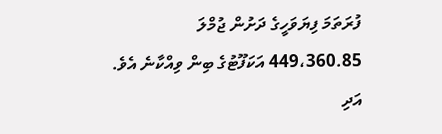ފުރަތަމަ ފިޔަވަހީގެ ދަށުން ޖުމްލަ 449،360.85 އަކަފޫޓުގެ ބިން ވިއްކާނެ އެވެ. އަދި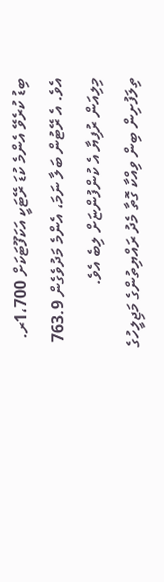ބިޑު ކުރެވޭ އެންމެ ކުޑަ ރޭޓަކީ އަކަފޫޓަކަށް 1،700ރ. އެވެ. އެ ރޭޓުން ބަލާ ނަމަ، އެންމެ މަދުވެގެން 763.9 މިލިއަން ރުފިޔާ އެ ކުންފުންޏަށް ލިބެ އެވެ.
ތިލަފުށިން ބިން ވިއްކާ ގޮތާ މެދު ރައްޔިތުންގެ މަޖިލީހުގެ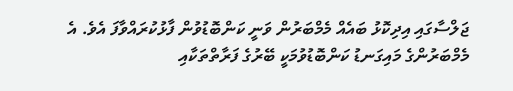ޖަލްސާގައި އިދިކޮޅު ބައެއް މެމްބަރުން ވަނީ ކަންބޮޑުވުން ފާޅުކުރައްވާފަ އެވެ. އެ މެމްބަރުންގެ މައިގަނޑު ކަންބޮޑުވުމަކީ ބޭރުގެ ފަރާތްތަކާއި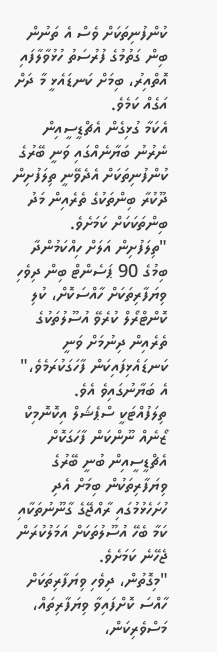ކުންފުނިތަކަށް ވެސް އެ ތަނުން ބިން ގަތުމުގެ ފުރުސަތު ހުޅުވާލާފައި އޮތްއިރު، ބިމަށް ކަނޑައެޅީ މާ ދަށް އަގެއް ކަމެވެ.
އެކަމާ ގުޅިގެން އެޗްޑީސީއިން ނެރުނު ބަޔާނެއްގައި ވަނީ ބޭރުގެ ކުންފުނިތަކަށް އެދެވޭނީ ތިލަފުށިން ދޫކުރާ ބިންތަކުގެ ތެރެއިން މަދު ބިންތަކަކަށް ކަމަށެވެ.
"ތިލަފުށިން އަލަށް ހިއްކަމުންދާ ބިމުގެ 90 ޕަސެންޓް ބިން ދިވެހި ވިޔަފާރިތަކަށް ހާއްސަކޮށް، ކުލި ކޮންޓްރޯލް ކުރެވޭ އުސޫލުތަކުގެ ތެރެއިން ދިނުމަށް ވަނީ ކަނޑައެޅިފައިކަން ފާހަގަކުރަމެވެ،" އެ ބަޔާނުގައިވެ އެވެ.
ތިލަފުއްޓަކީ ސްޕެޝަލް އިކޮނޮމިކް ޒޯނެއް ނޫންކަން ފާހަގަކޮށް އެޗްޑީސީއިން ބުނީ ބޭރުގެ ވިޔަފާރިތަކުން ބިމަށް އެދި ހުށަހެޅުމުގައި ރާއްޖޭގެ ގާނޫނުތަކާއި ކަމާ ބެހޭ އުސޫލުތަކަށް އަމަލުކުރަން ޖެހޭނެ ކަމަށެވެ.
"މިގޮތުން، ދިވެހި ވިޔަފާރިތަކަށް ހާއްސަ ކޮށްފައިވާ ވިޔަފާރިތައް، މަސްވެރިކަން،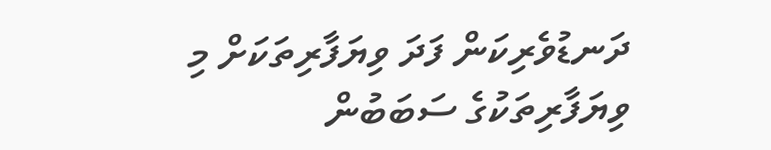ދަނޑުވެރިކަން ފަދަ ވިޔަފާރިތަކަށް މި ވިޔަފާރިތަކުގެ ސަބަބުން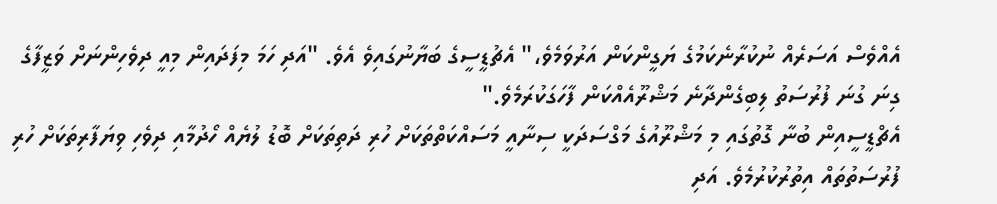އެއްވެސް އަސަރެއް ނުކުރާނެކަމުގެ ޔަގީންކަން އަރުވަމެވެ،" އެޗުޑީސީގެ ބަޔާނުގައިވެ އެވެ. "އަދި ހަމަ މިފަދައިން މިއީ ދިވެހިންނަށް ވަޒީފާގެ ގިނަ ގުނަ ފުރުސަތު ލިބިގެންދާނެ މަޝްރޫއެއްކަން ފާހަގަކުރަމެވެ."
އެޗްޑީސީއިން ބުނާ ގޮތުގައި މި މަޝްރޫއުގެ މަގްސަދަކީ ސިނާއީ މަސައްކަތްތަކަށް ހުރި ދަތިތަކަށް ބޮޑު ލުޔެއް ހޯދުމާއި ދިވެހި ވިޔަފާރިތަކަށް ހުރި ފުރުސަތުތައް އިތުރުކުރުމެވެ. އަދި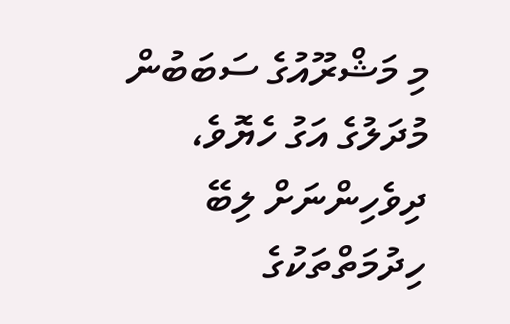މި މަޝްރޫއުގެ ސަބަބުން މުދަލުގެ އަގު ހެޔޮވެ، ދިވެހިންނަށް ލިބޭ ހިދުމަތްތަކުގެ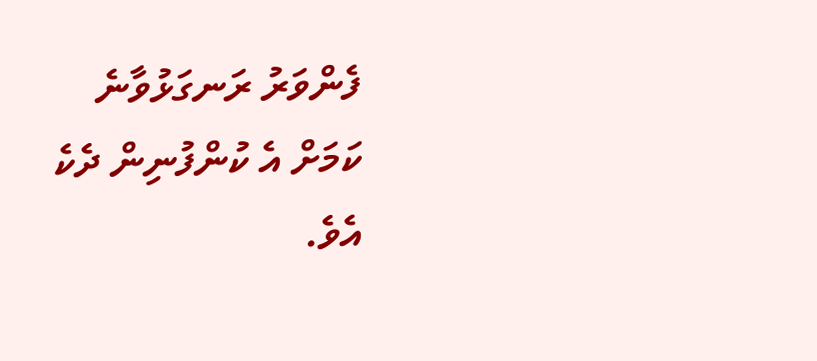ފެންވަރު ރަނގަޅުވާނެ ކަމަށް އެ ކުންފުނިން ދެކެ އެވެ.